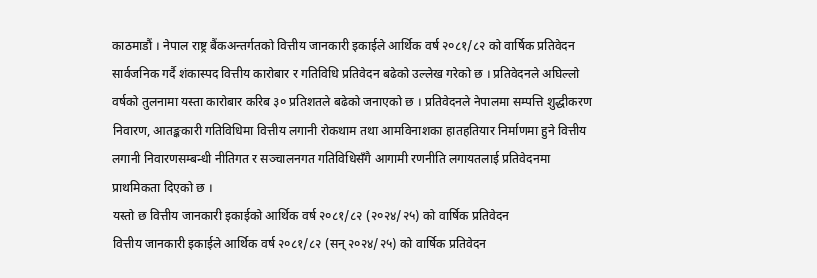काठमाडौं । नेपाल राष्ट्र बैंकअन्तर्गतको वित्तीय जानकारी इकाईले आर्थिक वर्ष २०८१/८२ को वार्षिक प्रतिवेदन सार्वजनिक गर्दै शंकास्पद वित्तीय कारोबार र गतिविधि प्रतिवेदन बढेको उल्लेख गरेको छ । प्रतिवेदनले अघिल्लो वर्षको तुलनामा यस्ता कारोबार करिब ३० प्रतिशतले बढेको जनाएको छ । प्रतिवेदनले नेपालमा सम्पत्ति शुद्धीकरण निवारण, आतङ्ककारी गतिविधिमा वित्तीय लगानी रोकथाम तथा आमविनाशका हातहतियार निर्माणमा हुने वित्तीय लगानी निवारणसम्बन्धी नीतिगत र सञ्चालनगत गतिविधिसँगै आगामी रणनीति लगायतलाई प्रतिवेदनमा प्राथमिकता दिएको छ ।
यस्तो छ वित्तीय जानकारी इकाईको आर्थिक वर्ष २०८१/८२ (२०२४/२५) को वार्षिक प्रतिवेदन
वित्तीय जानकारी इकाईले आर्थिक वर्ष २०८१/८२ (सन् २०२४/२५) को वार्षिक प्रतिवेदन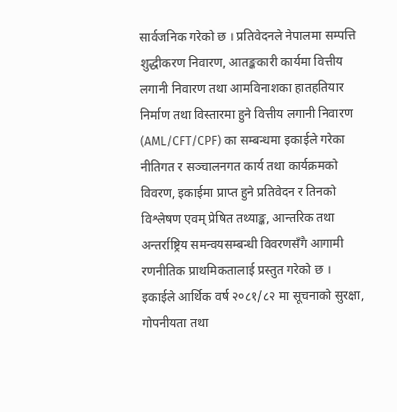सार्वजनिक गरेको छ । प्रतिवेदनले नेपालमा सम्पत्ति शुद्धीकरण निवारण, आतङ्ककारी कार्यमा वित्तीय लगानी निवारण तथा आमविनाशका हातहतियार निर्माण तथा विस्तारमा हुने वित्तीय लगानी निवारण (AML/CFT/CPF) का सम्बन्धमा इकाईले गरेका नीतिगत र सञ्चालनगत कार्य तथा कार्यक्रमको विवरण, इकाईमा प्राप्त हुने प्रतिवेदन र तिनको विश्लेषण एवम् प्रेषित तथ्याङ्क, आन्तरिक तथा अन्तर्राष्ट्रिय समन्वयसम्बन्धी विवरणसँगै आगामी रणनीतिक प्राथमिकतालाई प्रस्तुत गरेको छ ।
इकाईले आर्थिक वर्ष २०८१/८२ मा सूचनाको सुरक्षा, गोपनीयता तथा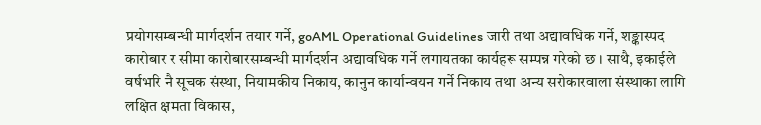प्रयोगसम्बन्धी मार्गदर्शन तयार गर्ने, goAML Operational Guidelines जारी तथा अद्यावधिक गर्ने, शङ्कास्पद कारोबार र सीमा कारोबारसम्बन्धी मार्गदर्शन अद्यावधिक गर्ने लगायतका कार्यहरू सम्पन्न गरेको छ । साथै, इकाईले वर्षभरि नै सूचक संस्था, नियामकीय निकाय, कानुन कार्यान्वयन गर्ने निकाय तथा अन्य सरोकारवाला संस्थाका लागि लक्षित क्षमता विकास,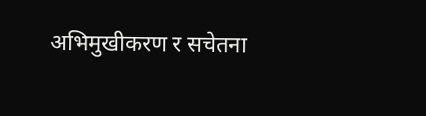अभिमुखीकरण र सचेतना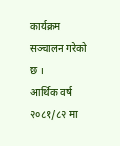कार्यक्रम सञ्चालन गरेको छ ।
आर्थिक वर्ष २०८१/८२ मा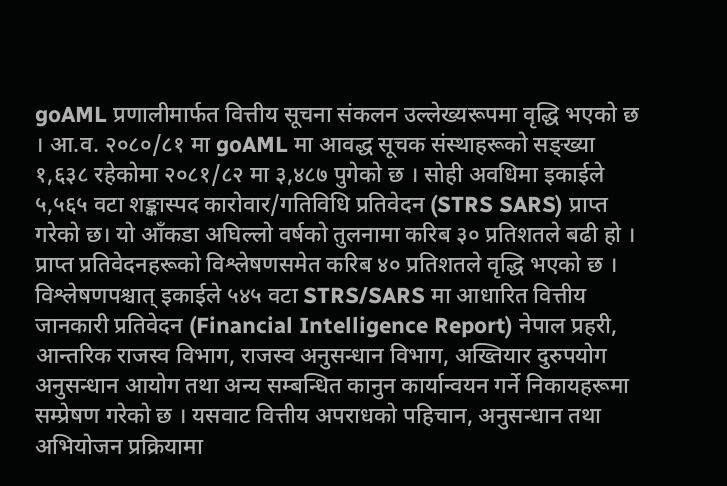goAML प्रणालीमार्फत वित्तीय सूचना संकलन उल्लेख्यरूपमा वृद्धि भएको छ । आ.व. २०८०/८१ मा goAML मा आवद्ध सूचक संस्थाहरूको सङ्ख्या १,६३८ रहेकोमा २०८१/८२ मा ३,४८७ पुगेको छ । सोही अवधिमा इकाईले ५,५६५ वटा शङ्कास्पद कारोवार/गतिविधि प्रतिवेदन (STRS SARS) प्राप्त गरेको छ। यो आँकडा अघिल्लो वर्षको तुलनामा करिब ३० प्रतिशतले बढी हो ।
प्राप्त प्रतिवेदनहरूको विश्लेषणसमेत करिब ४० प्रतिशतले वृद्धि भएको छ । विश्लेषणपश्चात् इकाईले ५४५ वटा STRS/SARS मा आधारित वित्तीय जानकारी प्रतिवेदन (Financial Intelligence Report) नेपाल प्रहरी, आन्तरिक राजस्व विभाग, राजस्व अनुसन्धान विभाग, अख्तियार दुरुपयोग अनुसन्धान आयोग तथा अन्य सम्बन्धित कानुन कार्यान्वयन गर्ने निकायहरूमा सम्प्रेषण गरेको छ । यसवाट वित्तीय अपराधको पहिचान, अनुसन्धान तथा अभियोजन प्रक्रियामा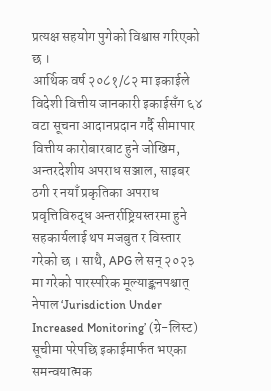प्रत्यक्ष सहयोग पुगेको विश्वास गरिएको छ ।
आर्थिक वर्ष २०८१/८२ मा इकाईले विदेशी वित्तीय जानकारी इकाईसँग ६४ वटा सूचना आदानप्रदान गर्दै सीमापार वित्तीय कारोबारबाट हुने जोखिम, अन्तरदेशीय अपराध सञ्जाल, साइबर ठगी र नयाँ प्रकृतिका अपराध प्रवृत्तिविरुद्ध अन्तर्राष्ट्रियस्तरमा हुने सहकार्यलाई थप मजबुत र विस्तार गरेको छ । साथै, APG ले सन् २०२३ मा गरेको पारस्परिक मूल्याङ्कनपश्चात् नेपाल ‘Jurisdiction Under Increased Monitoring’ (ग्रे-लिस्ट) सूचीमा परेपछि इकाईमार्फत भएका समन्वयात्मक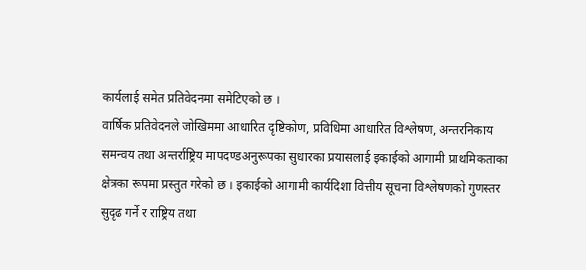कार्यलाई समेत प्रतिवेदनमा समेटिएको छ ।
वार्षिक प्रतिवेदनले जोखिममा आधारित दृष्टिकोण, प्रविधिमा आधारित विश्लेषण, अन्तरनिकाय समन्वय तथा अन्तर्राष्ट्रिय मापदण्डअनुरूपका सुधारका प्रयासलाई इकाईको आगामी प्राथमिकताका क्षेत्रका रूपमा प्रस्तुत गरेको छ । इकाईको आगामी कार्यदिशा वित्तीय सूचना विश्लेषणको गुणस्तर सुदृढ गर्ने र राष्ट्रिय तथा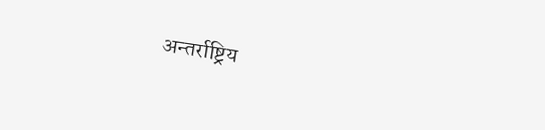अन्तर्राष्ट्रिय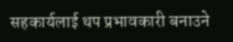सहकार्यलाई थप प्रभावकारी बनाउने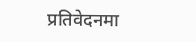प्रतिवेदनमा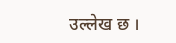उल्लेख छ ।